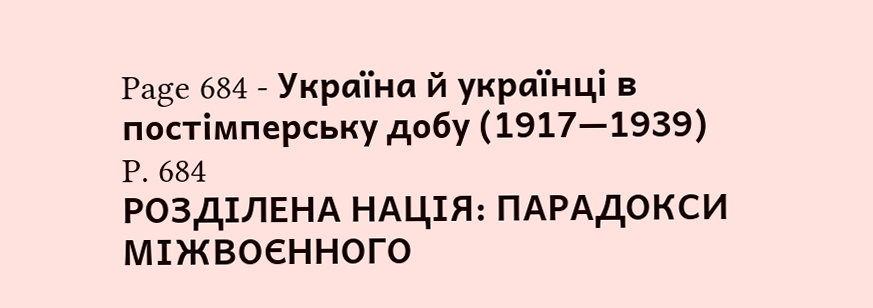Page 684 - Україна й українці в постімперську добу (1917—1939)
P. 684
РОЗДІЛЕНА НАЦІЯ: ПАРАДОКСИ МІЖВОЄННОГО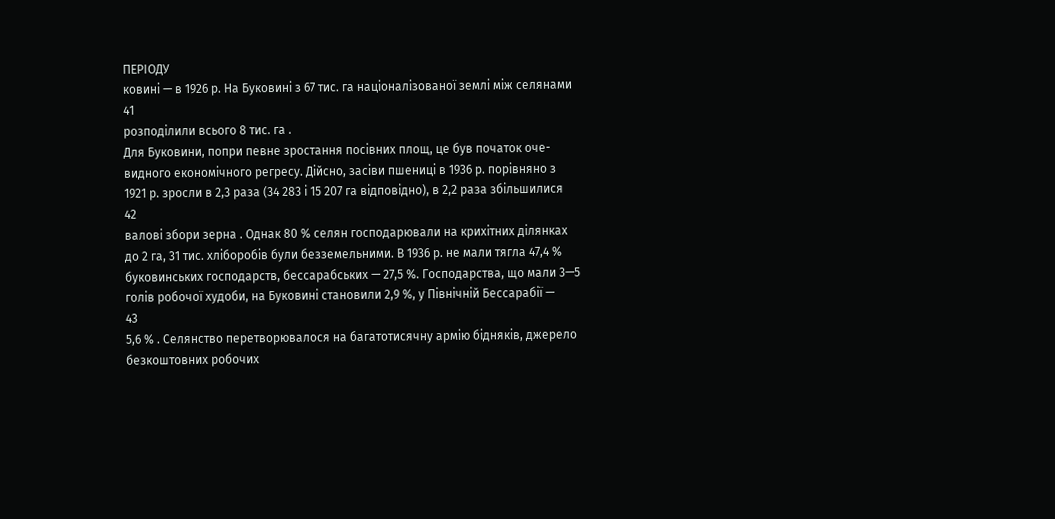ПЕРІОДУ
ковині — в 1926 р. На Буковині з 67 тис. га націоналізованої землі між селянами
41
розподілили всього 8 тис. га .
Для Буковини, попри певне зростання посівних площ, це був початок оче-
видного економічного регресу. Дійсно, засіви пшениці в 1936 р. порівняно з
1921 р. зросли в 2,3 раза (34 283 і 15 207 га відповідно), в 2,2 раза збільшилися
42
валові збори зерна . Однак 80 % селян господарювали на крихітних ділянках
до 2 га, 31 тис. хліборобів були безземельними. В 1936 р. не мали тягла 47,4 %
буковинських господарств, бессарабських — 27,5 %. Господарства, що мали 3—5
голів робочої худоби, на Буковині становили 2,9 %, у Північній Бессарабії —
43
5,6 % . Селянство перетворювалося на багатотисячну армію бідняків, джерело
безкоштовних робочих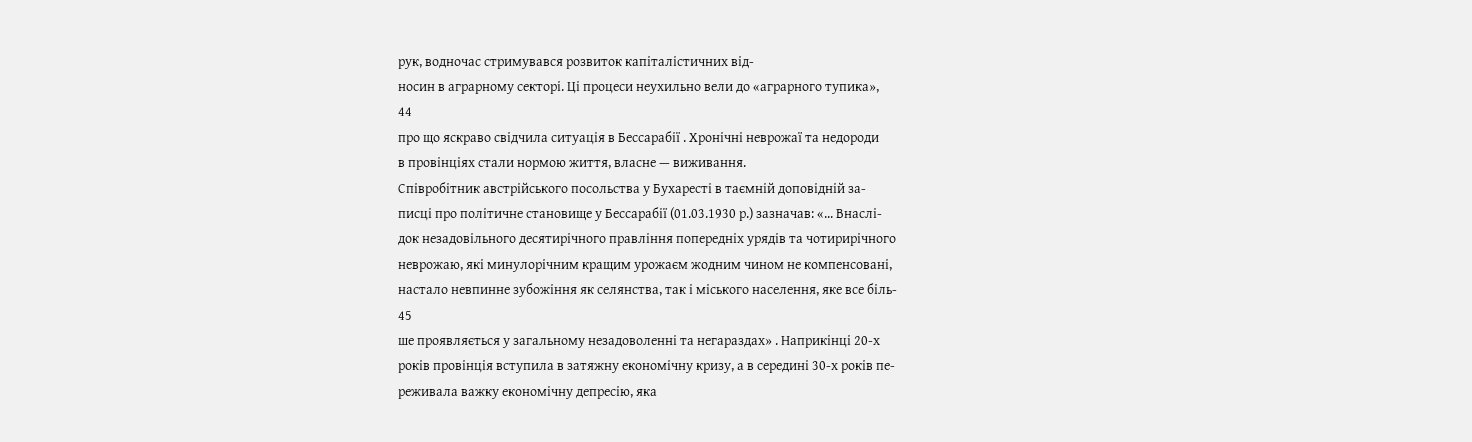рук, водночас стримувався розвиток капіталістичних від-
носин в аграрному секторі. Ці процеси неухильно вели до «аграрного тупика»,
44
про що яскраво свідчила ситуація в Бессарабії . Хронічні неврожаї та недороди
в провінціях стали нормою життя, власне — виживання.
Співробітник австрійського посольства у Бухаресті в таємній доповідній за-
писці про політичне становище у Бессарабії (01.03.1930 р.) зазначав: «... Внаслі-
док незадовільного десятирічного правління попередніх урядів та чотирирічного
неврожаю, які минулорічним кращим урожаєм жодним чином не компенсовані,
настало невпинне зубожіння як селянства, так і міського населення, яке все біль-
45
ше проявляється у загальному незадоволенні та негараздах» . Наприкінці 20-х
років провінція вступила в затяжну економічну кризу, а в середині 30-х років пе-
реживала важку економічну депресію, яка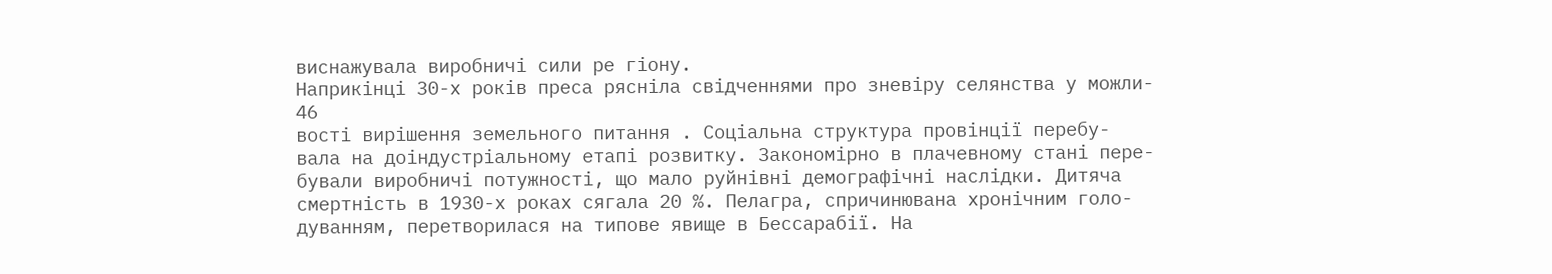виснажувала виробничі сили ре гіону.
Наприкінці 30-х років преса рясніла свідченнями про зневіру селянства у можли-
46
вості вирішення земельного питання . Соціальна структура провінції перебу-
вала на доіндустріальному етапі розвитку. Закономірно в плачевному стані пере-
бували виробничі потужності, що мало руйнівні демографічні наслідки. Дитяча
смертність в 1930-х роках сягала 20 %. Пелагра, спричинювана хронічним голо-
дуванням, перетворилася на типове явище в Бессарабії. На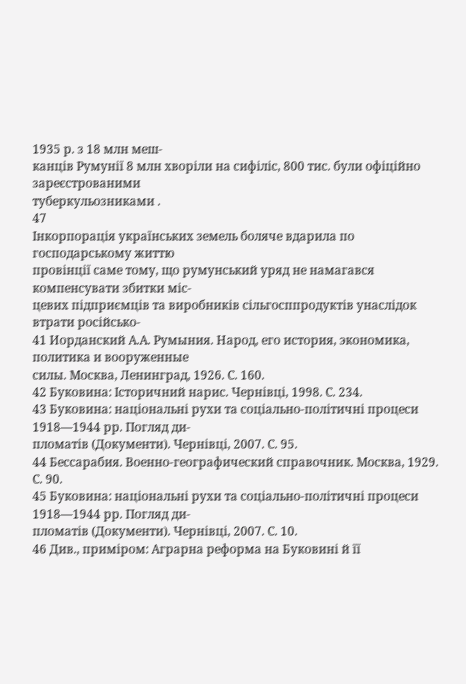1935 р. з 18 млн меш-
канців Румунії 8 млн хворіли на сифіліс, 800 тис. були офіційно зареєстрованими
туберкульозниками .
47
Інкорпорація українських земель боляче вдарила по господарському життю
провінції саме тому, що румунський уряд не намагався компенсувати збитки міс-
цевих підприємців та виробників сільгосппродуктів унаслідок втрати російсько-
41 Иорданский А.А. Румыния. Народ, его история, экономика, политика и вооруженные
силы. Москва, Ленинград, 1926. С. 160.
42 Буковина: Історичний нарис. Чернівці, 1998. С. 234.
43 Буковина: національні рухи та соціально-політичні процеси 1918—1944 рр. Погляд ди-
пломатів (Документи). Чернівці, 2007. С. 95.
44 Бессарабия. Военно-географический справочник. Москва, 1929. С. 90.
45 Буковина: національні рухи та соціально-політичні процеси 1918—1944 рр. Погляд ди-
пломатів (Документи). Чернівці, 2007. С. 10.
46 Див., приміром: Аграрна реформа на Буковині й її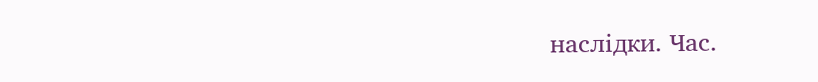наслідки. Час.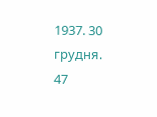1937. 30 грудня.
47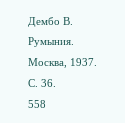Дембо В. Румыния. Москва, 1937. С. 36.
558